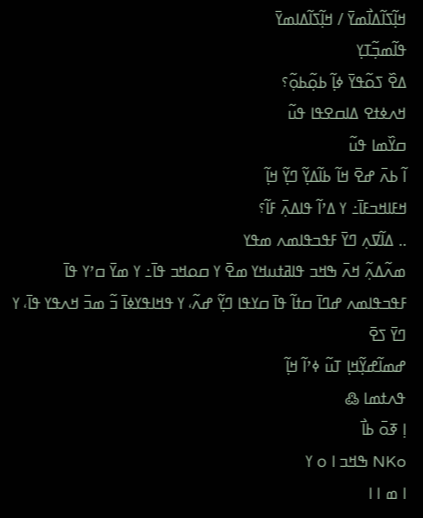ߞߊ߲߬ߖߊ߬ߡߊ߯ߘߌ߫ / ߞߊ߲߬ߖߊ߬ߡߊߘߌ߫
ߟߊ߬ߘߏ߲߬ߠߌ߲
ߡߐ߰ ߖߋ߬ߟߌ߫ ߦߊ߲߬ ߕߋ߲߬ߕߋ߲߬؟
ߞߍߦߙߐ ߡߊߛߐߟߊ ߟߎ߬
ߛߌ߰ߘߊ ߟߎ߬
ߊ߬ ߕߍ߫ ߝߐ߫ ߞߊ߬ ߕߊ߬ߡߌ߲߬ ߣߌ߲߬ ߞߊ߲߬
ߞߓߊߞߏߓߊ߫߸ ߌ ߡߴߊ߬ ߟߊߡߍ߲߫ ߓߊ߬؟
.. ߡߊ߬ߜߍ߲ ߣߌ߫ ߓߟߏߟߊߘߍ ߘߟߌ
ߘߍ߬ߡߍ߲߬ ߞߍ߫ ߒߞߏ ߟߊߥߙߎߞߌ ߘߐ߫ ߌ ߛߋߞߏ ߟߊ߫߸ ߌ ߘߌ߫ ߛߴߌ ߟߊ߫ ߓߟߏߟߊߘߍ ߝߣߊ߫ ߛߙߊ߬ ߟߊ߫ ߛߌߟߊ ߣߌ߲߬ ߝߍ߬، ߌ ߟߞߊߟߌߦߊ߫ ߏ߬ ߘߏ߫ ߞߍߟߌ ߟߊ߫، ߌ ߣߌ߫ ߖߐ߫
ߝߘߊ߬ߝߌ߲߬ߞߊ߲ ߠߎ߬ ߦߴߊ߬ ߞߊ߲߬
ߟߍߙߘߊ ߷
ߊ߲ ߧߋ߫ ߕߊ߯
NKo ߒߞߏ ߊ ߋ ߌ
ߊ ߘ ߊ ߊ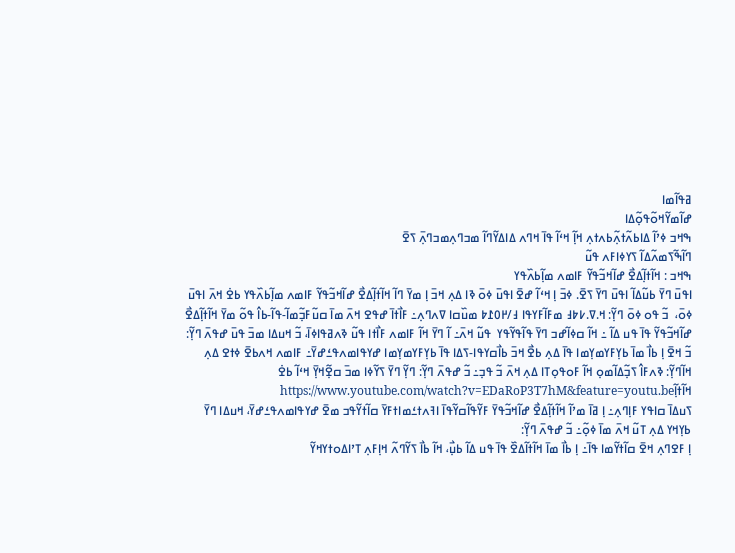ߥߟߊ߬ߘߊ
ߝߊ߬ߘߌ߬ߞߋ߬ߟߋ߲߬ߡߊ
ߒߞߏ ߦߴߊ߬ ߡߊߕߍ߬ߙߍ߲߬ߕߍߙߍ߲ ߞߊ߲߬ ߞߵߊ߬ ߟߊ߫ ߞߣߍ ߡߊߡߌ߬ߣߊ߬ ߘߏߣߍ߲ߘߏߣߍ߲߫ ߖߐ߫
ߣߊ߬ߒ߬ߖߘߍ߬ߡߊ߬ ߖߌߦߊߓߍ ߟߎ߬
ߒߞߏ : ߞߊ߬ߙߊ߲߬ߡߐ߯ ߝߊ߬ߞߏ߬ߟߌ߬ ߓߊߘߍ ߘߊ߲߬ߕߍ߰ߟߌ
ߊߟߎ߫ ߣߌ߫ ߕߎ߬ߡߊ߬ ߊߟߎ߫ ߣߌ߫ ߖߐ߫. ߦߏ߫ ߊ߲ ߞߵߊ߬ ߝߐ߫ ߊߟߎ߫ ߦߋ߫ ߢߊ ߡߍ߲ ߞߏ߫ ߊ߲ ߘߌ߫ ߣߊ߬ ߞߊ߬ߙߊ߲߬ߡߐ߯ ߝߊ߬ߞߏ߬ߟߌ߬ ߓߊߘߍ ߘߊ߲߬ߕߍ߰ߟߌ ߕߐ߭ ߞߍ߫ ߊߟߎ߫ ߦߋ߫،  ߏ߬ ߟߋ ߦߋ߫ ߣߌ߲߬: ߞ.ߜ.߇߈߃ ߘߓߊ߬ߓߌߟߊ ߃/߂߀߁߈ ߘߎ߰ߛߊ ߜߍߣߍ߲߸ ߓߊ߯ߙߊ߫ ߝߟߐ ߞߍ߫ ߘߊ߫ ߛߎ߬ߓߏ߲߬ߘߊ߬-ߟߊ߬-ߕߊ߮ ߟߋ߬ ߘߌ߫ ߞߊ߬ߙߊ߲߬ߡߐ߯ ߝߊ߬ߞߏ߬ߟߌ߬ ߟߊ߫ ߟߎ ߡߊ߬ ߸ ߞߊ߬ ߛߦߊ߬ߝߏ ߣߌ߫ ߟߊ߬ߟߌ߬ߟߌ  ߟߎ߬ ߞߍ߫߸ ߊ߬ ߣߌ߫ ߞߊ߬ ߓߊߘߍ ߓߊ߯ߙߊ ߟߎ߬ ߢߍߥߟߊߦߊ߫، ߏ߬ ߞߎߡߊ ߘߏ߫ ߟߎ߫ ߝߟߍ߫ ߣߌ߲߬:
ߏ߬ ߞߐ߫ ߊ߲ ߕߊ߯ ߘߊ߫ ߕߌ߲ߓߌߘߌ߲ߘߊ ߟߊ߫ ߡߍ߲ ߕߐ߯ ߞߏ߫ ߕߊ߯ߛߌߟߊ-ߖߡߊ ߟߊ߫ ߕߌ߲ߓߌߘߌ߲ߘߊ ߝߌߟߊߘߍߟߑߝߌ߫߸ ߓߊߘߍ ߞߍߕߐ߫ ߦߙߐ ߡߍ߲ ߞߊ߬ߣߌ߲߬: ߢߍߓߊ߮ ߖߏ߲߬ߡߊ߬ߘߋ߲ ߞߊ߬ ߓߋߟߋ߲ߠߊ ߡߍ߲ ߞߍ߫ ߏ߬ ߟߏ߲߸ ߏ߬ ߝߟߍ߫ ߣߌ߲߬: ߣߌ߲߬ ߣߌ߫ ߖߌ߬ߦߊ ߘߏ߫ ߛߐ߲߬ߞߌ߲߫ ߞߵߊ߬ ߕߐ߭ ߞߊ߬ߙߊ߲߬https://www.youtube.com/watch?v=EDaRoP3T7hM&feature=youtu.be
ߖߎߡߊ߫ ߛߊߟߌ ߓߊ߲ߣߍ߲߸ ߊ߲ ߥߊ߫ ߘߴߊ߬ ߞߊ߬ߙߊ߲߬ߡߐ߯ ߝߊ߬ߞߏ߬ߟߌ߫ ߓߌ߬ߟߊ߬ߛߌ߬ߟߊ߫ ߊߔߍߙߑߘߊߙߓߌ߫ ߛߊ߬ߙߌ߬ߟߏ ߘߐ߫ ߝߌߟߊߘߍߟߑߝߌ߫، ߞߎߡߊ ߣߌ߫ ߕߌ߲ߞߌ ߡߍ߲ ߠߎ߬ ߞߍ߫ ߘߊ߫ ߦߋ߲߬߸ ߏ߬ ߝߟߍ߫ ߣߌ߲߬:
ߊ߲ ߓߐߣߍ߲ ߞߐ߫ ߛߊ߬ߙߌ߬ߘߊ ߟߊ߫߸ ߊ߲ ߕߊ߯ ߘߊ߫ ߞߊ߬ߙߊ߬ߡߐ߰ ߟߊ߫ ߟߎ ߡߊ߬ ߕߎ߲߯، ߞߊ߬ ߕߊ߯ ߖߌ߬ߣߍ߬ ߞߊ߲ߓߍ߲ ߠߴߊߡߋߙߌߞߌ߬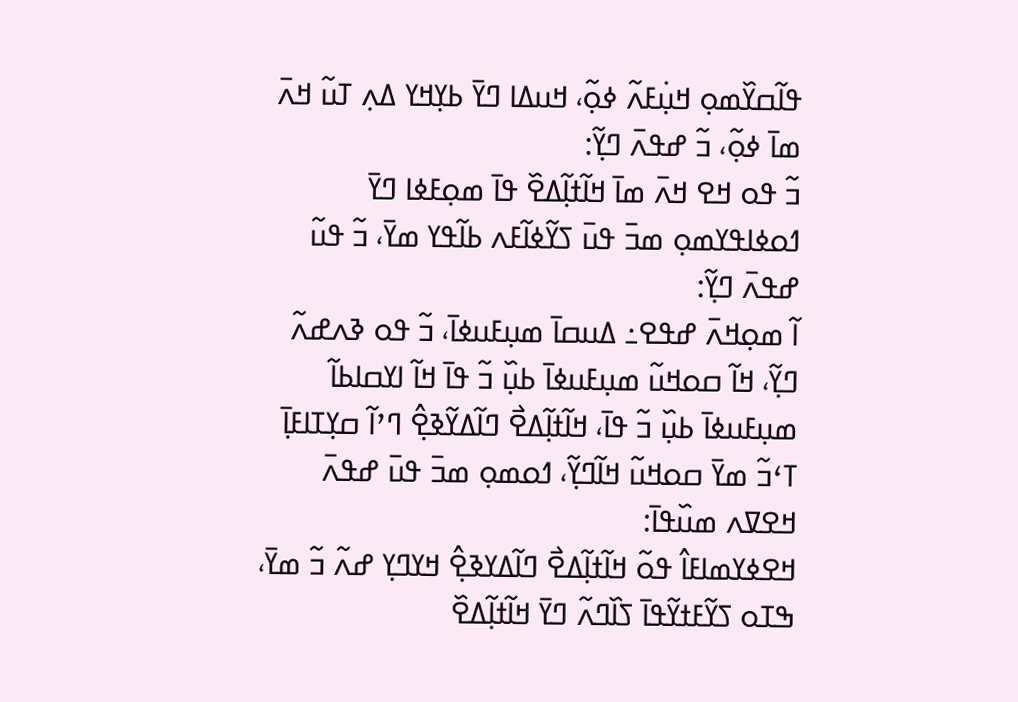ߟߊ߬ߛߌ߰ߘߋ߲ ߞߎ߲߭ߓߍ߬ ߦߋ߲߬، ߞߎߡߊ ߣߌ߫ ߕߌ߲ߞߌ ߡߍ߲ ߠߎ߬ ߞߍ߫ ߘߊ߫ ߦߋ߲߬، ߏ߬ ߝߟߍ߫ ߣߌ߲߬:
ߏ߬ ߟߋ ߞߐ ߞߍ߫ ߘߊ߫ ߞߊ߬ߙߊ߲߬ߡߐ߰ ߟߊ߫ ߘߋ߲ߓߦߊ ߣߌ߫ ߗߋߦߊߟߌߘߋ߲ ߘߏ߫ ߟߎ߫ ߖߌ߬ߦߊ߬ߓߍ ߕߊ߬ߟߌ ߘߌ߫، ߏ߬ ߟߎ߬ ߝߟߍ߫ ߣߌ߲߬:
ߊ߬ ߘߋ߲ߞߍ߫ ߝߟߐ߸ ߡߎߛߊ߫ ߘߎ߲ߓߎߦߊ߫، ߏ߬ ߟߋ ߢߍߝߍ߬ ߣߌ߲߬، ߞߊ߬ ߛߋߞߎ߬ ߘߎ߲ߓߎߦߊ߫ ߕߎ߲߰ ߏ߬ ߟߊ߫ ߞߊ߬ ߊߌߛߊߕߊ߬ ߘߎ߲ߓߎߦߊ߫ ߕߎ߲߰ ߏ߬ ߟߊ߫، ߞߊ߬ߙߊ߲߬ߡߐ߯ ߣߊ߬ߡߌ߬ߢߐ߲߮ ߣߴߊ߬ ߛߌ߲ߠߊߓߊ߲߫ ߠߵߏ߬ ߘߌ߫ ߛߋߞߎ߬ ߞߊ߬ߣߌ߲߬، ߗߋߘߋ߲ ߘߏ߫ ߟߎ߫ ߝߟߍ߫ ߞߐߜߍ ߘߎ߰ߟߊ߫:
ߞߐߦߌߘߊߓߊ߮ ߟߋ߬ ߞߊ߬ߙߊ߲߬ߡߐ߯ ߣߊ߬ߡߌߢߐ߲߮ ߞߌߣߌ߲ ߝߍ߬ ߏ߬ ߘߌ߫، ߒߠߋ ߖߌ߬ߓߙߌ߬ߟߊ߫ ߖߊ߰ߣߍ߬ ߣߌ߫ ߞߊ߬ߙߊ߲߬ߡߐ߰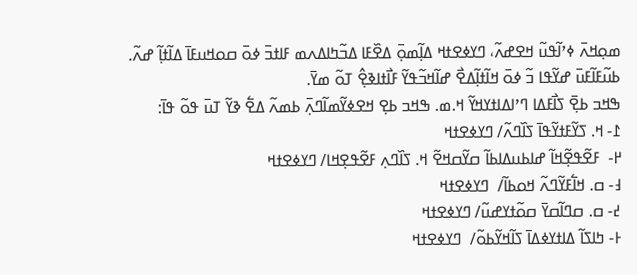ߘߋ߲ߞߍ߫ ߦߴߊ߬ߟߎ߬ ߞߐߝߍ߬، ߣߌߦߐߙߞ ߡߊ߲߬ߘߋ߲߫ ߡߐ߰ߓߊ ߡߏ߬ߤߊߡߍߘ ߓߊߙߏ߫ ߦߋ߫ ߛߋߞߎߓߊ߫ ߡߊ߬ߙߊ߲߬ ߝߍ߬.
ߕߎ߬ߓߊ߬ߓߎ߫ ߝߌ߬ߟߊ ߏ߬ ߦߋ߫ ߞߊ߬ߙߊ߲߬ߡߐ߯ ߝߊ߬ߞߏ߬ߟߌ߬ ߓߊ߯ߙߊߢߐ߲߮ ߠߋ߬ ߘߌ߫.
ߒߞߏ ߕߐ߲߫ ߖߊ߯ߓߡߊ ߣߴߊߡߊߙߌߞߌ߬ ߞ.ߘ. ߒߞߏ ߕߐ߲ ߞߐߦߌ߬ߘߊ߬ߣߍ߲߫ ߕߘߍ߬ ߡߐ߱ ߢߌ߬ ߠߎ߫ ߟߋ߬ ߟߊ߫:
߁- ߞ. ߖߌ߬ߓߙߌ߬ߟߊ߫ ߖߊ߰ߣߍ߬/ ߣߌߦߐߙߞ
߂-  ߓߐ߬ߟߐ߲߬ߞߊ߬ ߝߊߕߎߡߊߕߊ߬ ߛߌ߬ߛߞߐ߬ ߞ. ߖߊ߰ߣߍ߲ ߓߐ߬ߟߐ߲ߞߊ/ ߣߌߦߐߙߞ
߃- ߛ. ߞߊ߱ߓߌ߬ߣߍ߬ ߞߋߕߊ߬/  ߣߌߦߐߙߞ
߄- ߛ. ߛߣߊ߬ߛߌ߫ ߛߋ߬ߙߌߝߎ߬/ ߣߌߦߐߙߞ
߅- ߤߊߖߊ߬ ߡߊߙߌߦߡߊ߫ ߖߊ߬ߞߌ߬ߕߋ߬/  ߣߌߦߐߙߞ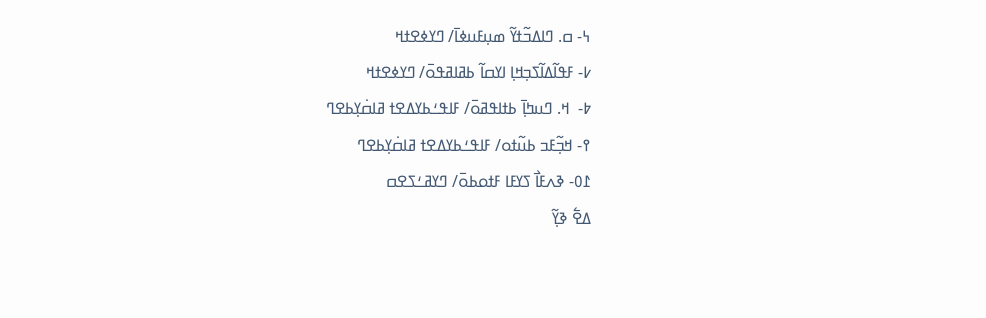߆- ߛ. ߣߊߡߏ߬ߙߌ߬ ߘߎ߲ߓߎߦߊ߫/ ߣߌߦߐߙߞ
߇- ߓߟߊ߬ߡߊ߬ߖߏ߲ߞߊ߲ ߊߌߛߊ߬ ߕߥߊߥߟߋ߫/ ߣߌߦߐߙߞ
߈-  ߞ. ߣߎߤߊ߲߫ ߕߙߊߟߥߋ߫/ ߓߊߟߑߕߌߡߐߙ ߥߊߛ߭ߌ߲ߕߐߣ
߉- ߞߏ߲߬ߓߏ ߕߎ߬ߙߋ/ ߓߊߟߑߕߌߡߐߙ ߥߊߛ߭ߌ߲ߕߐߣ
߁߀- ߢߍߓߊ߯ ߖߌߓߊ ߓߙߋߕߋ߫/ ߣߌߥߑߖߐߛ
ߡߐ߱ ߢߌ߲߬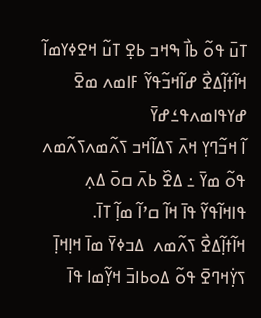ߠߎ߫ ߟߋ߬ ߕߊ߯ ߒߞߏ ߕߐ߲ ߠߎ߬ ߞߐߦߌߘߊ߬ ߞߊ߬ߙߊ߲߬ߡߐ߯ ߝߊ߬ߞߏ߬ߟߌ߬ ߓߊߘߍ ߘߐ߫ ߝߌߟߊߘߍߟߑߝߌ߫
ߊ߬ ߞߏ߬ߣߌ߲ ߞߍ߫ ߖߡߊ߬ߞߏ ߖߍ߬ߘߍߖߍ߬ߘߍ ߟߋ߬ ߘߌ߫ ߸ ߡߐ߰ ߕߍ߫ ߛߋ߫ ߡߍ߲ ߟߊߞߊ߬ߟߌ߬ ߟߊ߫ ߞߊ߬ ߛߴߊ߬ ߘߊ߲߬ ߠߊ߫.
ߞߊ߬ߙߊ߲߬ߡߐ߯ ߖߍ߬ߘߍ  ߡߏߦߌ߫ ߘߊ߫ ߞߊ߲ߞߊ߲߫ ߖߌ߲߭ߞߣߐ߫ ߟߋ߬ ߡߋߕߊߏ߫ ߞߌ߲߬ߘߊ ߟߊ߫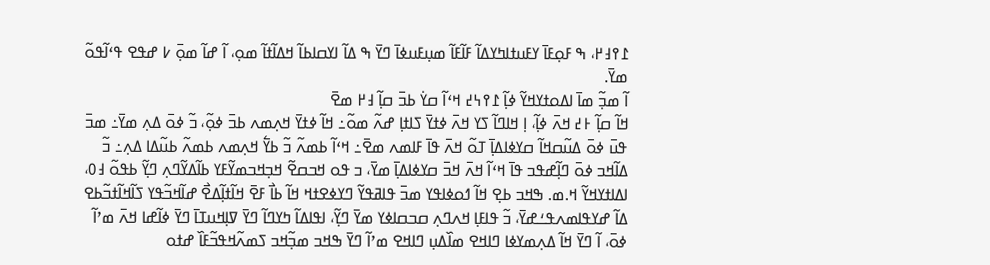߁߉߃߂، ߒ ߓߋ߲ߓߊ߫ ߌߓߎߙߊߤߌߡߊ߬ ߓߊ߬ߓߊ߬ ߘߎ߲ߓߎߦߊ߫ ߣߌ߫ ߒ ߡߊ߬ ߊߌߛߊߕߊ߬ ߞߡߊ߬ߙߊ߬ ߘߋ߲، ߊ߬ ߝߊ߬ ߘߋ߲߫ ߇ ߝߟߐ ߟߵߊ߬ߟߋ߬ ߘߌ߫.
ߊ߬ ߘߏ߲߬ ߘߊ߫ ߊߡߋߙߌߞߌ߬ ߦߊ߲߬ ߁߉߆߄ ߞߵߊ߬ ߛߌ߭ ߕߏ߫ ߛߊ߲߬ ߃߂ ߘߐ߫
ߞߊ߬ ߛߊ߲߬ ߅߄ ߞߍ߫ ߦߊ߲߬، ߊ߲ ߞߊߣߊ߬ ߖߌ ߞߍ߫ ߦߙߌ߫ ߖߊߙߊ߲ ߝߍ߬ ߘߋ߬߸ ߞߊ߬ ߦߙߌ߫ ߞߍ߲ߘߍ ߕߏ߫ ߦߋ߲߬، ߏ߬ ߦߋ߫ ߡߍ߲ ߘߌ߫߸ ߘߏ߫ ߟߎ߫ ߦߋ߫ ߡߎ߬ߛߞߊ߬ ߛߌߦߊߡߊ߲߫ ߠߋ߬ ߞߍ߫ ߟߊ߫ ߓߊߘߍ ߘߐ߫߸ ߞߵߊ߬ ߕߘߍ߬ ߏ߬ ߕߌ߱ ߞߍ߲ߘߍ ߕߘߍ߬ ߕߎ߬ߡߊ ߡߍ߲߸ ߏ߬ ߡߊ߬ߞߏ ߦߋ߫ ߣߊ߲߬ߝߟߏ ߟߊ߫ ߞߵߊ߬ ߞߍ߫ ߞߏ߫ ߛߌߦߊߡߊ߲߫ ߘߌ߫، ߏ ߟߋ ߞߏߛߐ߬ ߞߏ߲ߞߏߘߌ߬ߓߌ ߕߊ߬ߡߌ߬ߣߍ߲ ߣߌ߲߬ ߕߟߋ߬ ߃߀، ߊߡߊߙߌߞߌ߬ ߞ.ߘ. ߒߞߏ ߕߐ߲ ߞߊ߬ ߗߋߦߊߟߌ ߘߏ߫ ߟߊߥߟߌ߬ ߣߌߦߐߙߞ ߞߊ߬ ߕߊ߯ ߓߐ߫ ߞߊ߬ߙߊ߲߬ߡߐ߯ ߝߊ߬ߞߏ߬ߟߌ ߖߊ߬ߞߊ߬ߙߏ߬ߕߐ ߡߊ߬ ߝߌߟߊߘߍߟߑߝߌ߫، ߏ߬ ߟߊߓߊ߲ ߞߍߣߍ߲ ߛߏߛߊߦߌ ߘߌ߫ ߣߌ߲߬، ߊߟߊߡߊ߬ ߤߌߣߊ߬ ߣߌ߫ ߜߊ߲ߞߎߠߊ߫ ߣߌ߫ ߦߊ߬ߝߊ ߞߍ߫ ߘߴߊ߬ ߦߋ߫، ߊ߬ ߣߌ߫ ߞߊ߬ ߡߍ߲ߘߌߦߊ ߣߊߞߐ ߘߊ߰ߡߎ߲ ߣߊߞߐ ߘߴߊ߬ ߣߌ߫ ߒߞߏ ߘߏ߲߬ߞߏ ߖߘߍ߬ߞߟߏ߬ߓߊ߰ ߝߙߋ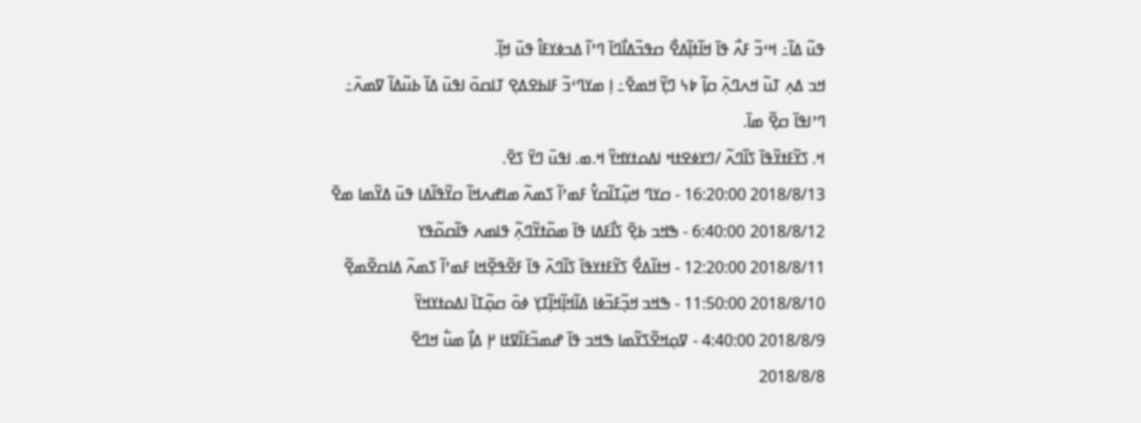ߟߎ߬ ߡߊ߬߸ ߞߵߏ߬ ߓߍ߯ ߟߊ߫ ߞߊ߬ߙߊ߲߬ߡߐ߯ ߛߟߏ߬ߡߊ߯ߣߊ߫ ߣߴߊ߬ ߡߏߦߌߓߊ߮ ߟߎ߫ ߞߊ߲߬.
ߞߏ ߡߍ߲ ߠߎ߬ ߞߍߣߍ߲߫ ߛߊ߲߬ ߈߆ ߣߌ߲߬ ߞߘߐ߫߸ ߊ߲ ߘߌߣߵߏ߬ ߓߊߕߐߡߐ߲ ߠߊߛߋ߫ ߊߟߎ߫ ߡߊ߬ ߕߎ߬ߡߊ߬ ߜߘߍ߫߸ ߣߴߊߟߊ߫ ߛߐ߲߬ ߘߊ߫.
ߞ. ߖߌ߬ߓߙߌ߬ߟߊ߫ ߖߊ߰ߣߍ߬ /ߣߌߦߐߙߞ ߊߡߋߙߌߞߌ߬ ߞ.ߘ. ߊߟߎ߫ ߣߌ߫ ߖߐ߫.
2018/8/13 16:20:00 - ߛߌߣ ߞߎ߲߬ߠߊ߬ߛߌ߮ ߓߘߴߊ߬ ߖߘߍ߬ ߘߊߝߍߞߊ߬ ߛߌ߬ߟߊ߬ߡߊ ߟߎ߫ ߡߌ߬ߘߊ ߘߐ߫
2018/8/12 6:40:00 - ߒߞߏ ߕߐ߲߫ ߖߊ߯ߓߡߊ ߟߊ߫ ߘߋ߬ߙߌ߬ߣߍ߲߬ ߟߊߘߍ ߟߊ߬ߛߋ߬ߟߌ
2018/8/11 12:20:00 - ߞߙߊ߬ߡߐ߯ ߖߌ߬ߓߙߌߟߊ߫ ߖߊ߰ߣߍ߫ ߟߊ߫ ߓߐ߬ߟߐ߲߬ߞߊ ߓߘߴߊ߬ ߖߘߍ߬ ߡߊߛߐ߬ߘߐ߲߬
2018/8/10 11:50:00 - ߒߞߏ ߞߏ߲߬ߓߏ߬ߦߊ ߡߊ߬ߞߊ߲߬ߞߊ߲߬ߠߌ߲ ߦߋ߫ ߛߋ߲߬ߠߊ߫ ߊߡߋߙߌߞߌ߬
2018/8/9 4:40:00 - ߜߋ߲ߞߐ߬ߖߌ߬ߘߊ ߒߞߏ ߟߊ߫ ߝߘߏ߬ߓߊ߬ߜߙߊ ߂߲ ߡߊ߲߯ ߘߎ߱ ߞߣߐ߫
2018/8/8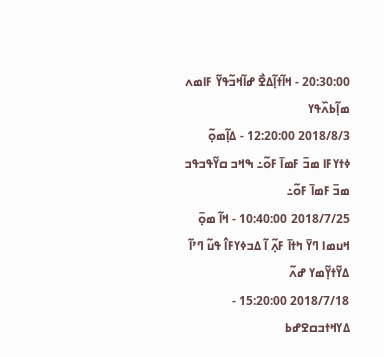20:30:00 - ߞߊ߬ߙߊ߲߬ߡߐ߯ ߝߊ߬ߞߏ߬ߟߌ߬ ߓߊߘߍ ߘߊ߲߬ߕߍ߰ߟߌ
2018/8/3 12:20:00 - ߡߊ߲߬ߘߋ߲߬ ߦߙߌߓߊ ߘߏ߫ ߓߘߊ߫ ߓߋ߬߸ ߒߞߏ ߛߌ߬ߟߏߟߏ ߘߏ߫ ߓߘߊ߫ ߓߋ߬߸
2018/7/25 10:40:00 - ߞߊ߬ ߘߋ߲߫ ߞߎߘߊ ߣߌ߫ ߤߙߊ߫ ߓߍ߲߬ ߊ߬ ߡߏߦߌߓߊ߮ ߟߎ߬ ߣߴߊ߬ ߡߌ߬ߙߌ߲߬ߘߌ ߝߍ߬
2018/7/18 15:20:00 - ߡߌߞߙߏߛߐߝߕ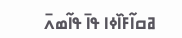ߥߛߊ߬ߓߊ߰ߦߊ ߟߊ߫ ߟߊ߬ߘߍ߫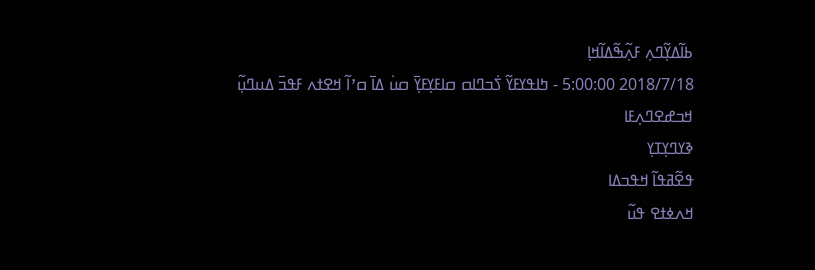ߕߊ߬ߡߌ߲߬ߣߍ߲ ߓߍ߲߬ߒ߬ߡߊ߬ߞߊ߲
2018/7/18 5:00:00 - ߤߊߟߌߓߌ߬ ߖ߭ߏߣߊߛ ߛߊߓߌ߲ߓߌ߲߫ ߛߎ߭ ߡߊ߫ ߛߴߊ߬ ߞߐߙߍ ߓߟߏ߫ ߡߎߣߎ߲߬
ߞߏߝߐߣߍ߲ߓߊ
ߢߌߣߌ߲ߠߌ߲
ߟߐ߬ߥߟߊ߬ ߞߟߏߡߊ
ߞߍߦߙߐ ߟߎ߬